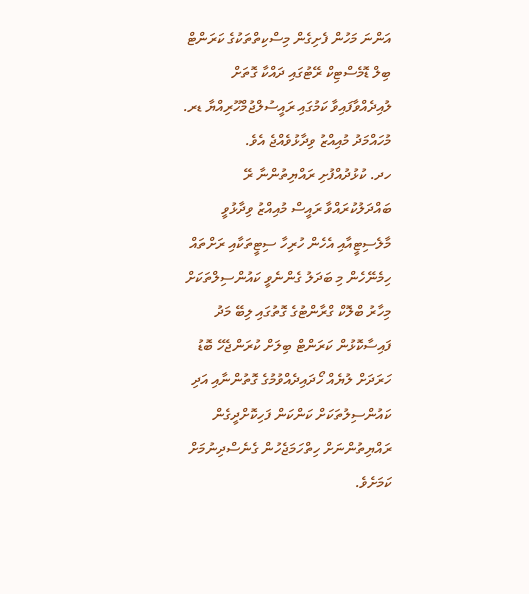އަންނަ މަހުން ފެށިގެން މިސްކިތްތަކުގެ ކަރަންޓް ބިލް ޑޮމެސްޓިކް ރޭޓުގައި ދައްކާ ގޮތަށް ލުއިދެއްވާފައިވާ ކަމުގައި ރައީސުލްޖުމްހޫރިއްޔާ ޑރ. މުހައްމަދު މުއިއްޒު ވިދާޅުވެއްޖެ އެވެ.
ހދ. ކުޅުދުއްފުށި ރައްޔިތުންނާ ރޭ ބައްދަލުކުރައްވާ ރައީސް މުއިއްޒު ވިދާޅުވީ މާލެސިޓީއާއި އެހެން ހުރިހާ ސިޓީތަކާއި ރަށްތައް ހިމެނޭހެން މި ބަދަލު ގެންނެވީ ކައުންސިލްތަކަށް މިހާރު ބްލޮކް ގްރާންޓުގެ ގޮތުގައި ލިބޭ މަދު ފައިސާކޮޅުން ކަރަންޓް ބިލަށް ކުރަންޖެހޭ ބޮޑު ހަރަދަށް ލުޔެއް ހޯދައިދެއްވުމުގެ ގޮތުންނާއި އަދި ކައުންސިލުތަކަށް ކަންކަން ފަހިކޮށްދީގެން ރައްޔިތުންނަށް ހިތްހަމަޖެހުން ގެނެސްދިނުމަށް ކަމަށެވެ.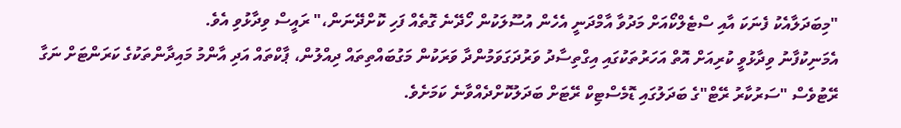"މިބަދަލާއެކު ފެނަކަ އާއި ސްޓެލްކޯއަށް މަދުވާ އާމްދަނީ އެހެން އުސޫލަކުން ހޯދޭނެ ގޮތެއް ފަހި ކޮށްދޭނަން،" ރައީސް ވިދާޅުވި އެވެ.
އެމަނިކުފާނު ވިދާޅުވީ ކުރިއަށް އޮތް އަހަރުތަކުގައި އިގްތިސާދު ވަރުދަގަވަމުންދާ ވަރަކުން މަގުބައްތިތައް ދިއްލުން، ޕާކްތައް އަދި އާންމު މައިދާންތަކުގެ ކަރަންޓަށް ނަގާ ރޭޓުވެސް "ސަރުކާރު ރޭޓް"ގެ ބަދަލުގައި ޑޮމެސްޓިކް ރޭޓަށް ބަދަލުކޮށްދެއްވާނެ ކަމަށެވެ.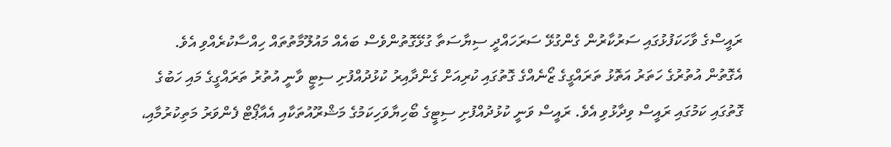ރައީސްގެ ވާހަކަފުޅުގައި ސަރުކާރުން ގެންގުޅޭ ސަރަހައްދީ ސިޔާސަތާ ގުޅޭގޮތުންވެސް ބައެއް މައުލޫމާތުތައް ހިއްސާކުރެއްވި އެވެ.
އެގޮތުން އުތުރުގެ ހަތަރު އަތޮޅު ތަރައްގީގެ ޒޯނެއްގެ ގޮތުގައި ކުރިއަށް ގެންދާއިރު ކުޅުދުއްފުށި ސިޓީ ވާނީ އުތުރު ތަރައްގީގެ މައި ހަބުގެ ގޮތުގައި ކަމުގައި ރައީސް ވިދާޅުވި އެވެ. ރައީސް ވަނީ ކުޅުދުއްފުށި ސިޓީގެ ބޯހިޔާވަހިކަމުގެ މަޝްރޫއުތަކާއި އެއާޕޯޓް ފެންވަރު މަތިކުރުމާއި،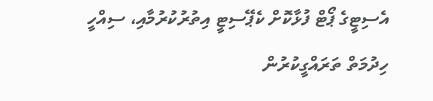އެސިޓީގެ ޕޯޓް ފުޅާކޮށް ކެޕޭސިޓީ އިތުރުކުރުމާއި، ސިއްހީ ހިދުމަތް ތަރައްގީކުރުން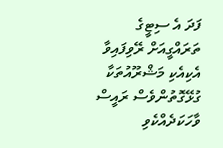ފަދަ އެ ސިޓީގެ ތަރައްގީއަށް ރޭވިފައިވާ އެކިއެކި މަޝްރޫއުތަކާ ގުޅޭގޮތުންވެސް ރައީސް ވާހަކަދެއްކެވި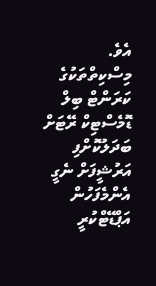އެވެ.
މިސްކިތްތަކުގެ ކަރަންޓް ބިލް ޑޮމެސްޓިކް ރޭޓަށް ބަދަލުކޮށްފި
އަރުޝީފަށް ނެގީ
އެންމެފަހުން އަޕްޑޭޓްކުރީ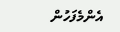އެންމެފަހުން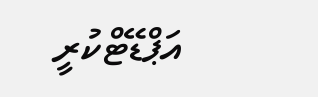އަޕްޑޭޓްކުރީ